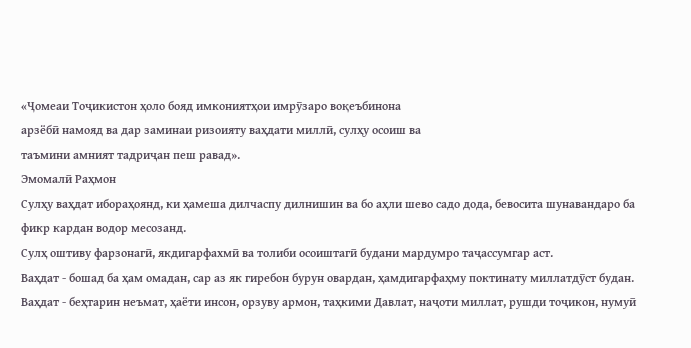«Ҷомеаи Тоҷикистон ҳоло бояд имкониятҳои имрӯзаро воқеъбинона
арзёбӣ намояд ва дар заминаи ризоияту ваҳдати миллӣ, сулҳу осоиш ва
таъмини амният тадриҷан пеш равад».
Эмомалӣ Раҳмон
Сулҳу ваҳдат ибораҳоянд, ки ҳамеша дилчаспу дилнишин ва бо аҳли шево садо дода, бевосита шунавандаро ба фикр кардан водор месозанд.
Сулҳ оштиву фарзонагӣ, якдигарфахмӣ ва толиби осоиштагӣ будани мардумро таҷассумгар аст.
Ваҳдат - бошад ба ҳам омадан, сар аз як гиребон бурун овардан, ҳамдигарфаҳму поктинату миллатдӯст будан.
Ваҳдат - беҳтарин неъмат, ҳаёти инсон, орзуву армон, таҳкими Давлат, наҷоти миллат, рушди тоҷикон, нумуӣ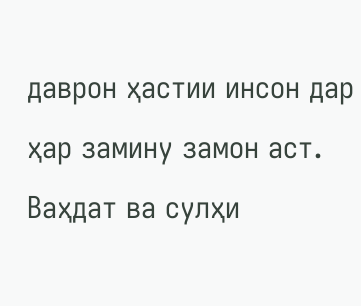даврон ҳастии инсон дар ҳар замину замон аст.
Ваҳдат ва сулҳи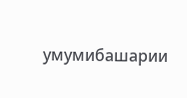умумибашарии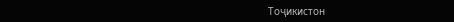Тоҷикистон